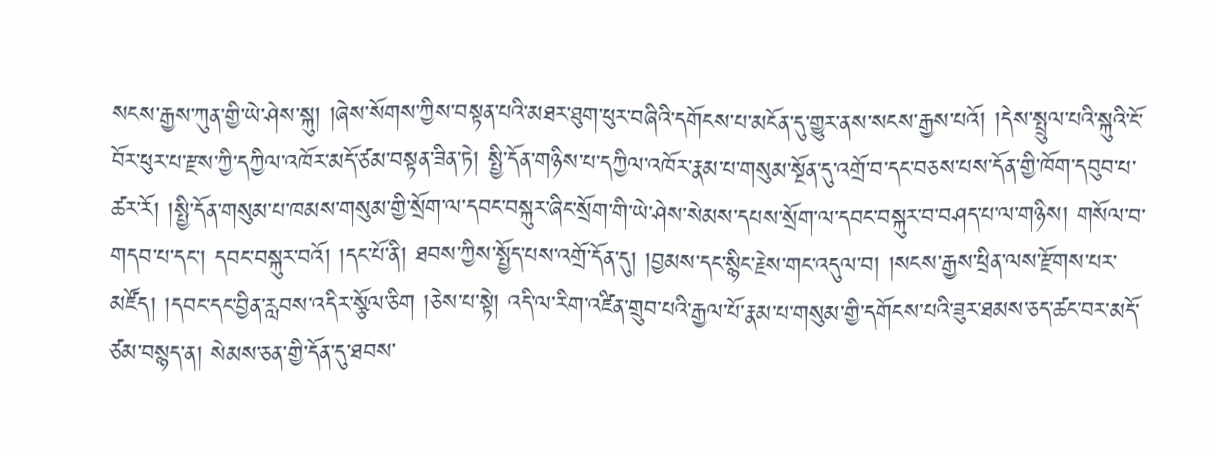སངས་རྒྱས་ཀུན་གྱི་ཡེ་ཤེས་སྐུ། །ཞེས་སོགས་ཀྱིས་བསྟན་པའི་མཐར་ཐུག་ཕུར་བཞིའི་དགོངས་པ་མངོན་དུ་གྱུར་ནས་སངས་རྒྱས་པའོ། །དེས་སྤྲུལ་པའི་སྐུའི་ངོ་བོར་ཕུར་པ་རྫས་ཀྱི་དཀྱིལ་འཁོར་མདོ་ཙམ་བསྟན་ཟིན་ཏེ། སྤྱི་དོན་གཉིས་པ་དཀྱིལ་འཁོར་རྣམ་པ་གསུམ་སྔོན་དུ་འགྲོ་བ་དང་བཅས་པས་དོན་གྱི་ཁོག་དབུབ་པ་ཚར་རོ། །སྤྱི་དོན་གསུམ་པ་ཁམས་གསུམ་གྱི་སྲོག་ལ་དབང་བསྐུར་ཞིང་སྲོག་གི་ཡེ་ཤེས་སེམས་དཔས་སྲོག་ལ་དབང་བསྐུར་བ་བཤད་པ་ལ་གཉིས། གསོལ་བ་གདབ་པ་དང་། དབང་བསྐུར་བའོ། །དང་པོ་ནི། ཐབས་ཀྱིས་སྤྱོད་པས་འགྲོ་དོན་དུ། །བྱམས་དང་སྙིང་རྗེས་གང་འདུལ་བ། །སངས་རྒྱས་ཕྲིན་ལས་རྫོགས་པར་མཛོད། །དབང་དང་བྱིན་རླབས་འདིར་སྩོལ་ཅིག །ཅེས་པ་སྟེ། འདི་ལ་རིག་འཛིན་གྲུབ་པའི་རྒྱལ་པོ་རྣམ་པ་གསུམ་གྱི་དགོངས་པའི་ཟུར་ཐམས་ཅད་ཚང་བར་མདོ་ཙམ་བསྙད་ན། སེམས་ཅན་གྱི་དོན་དུ་ཐབས་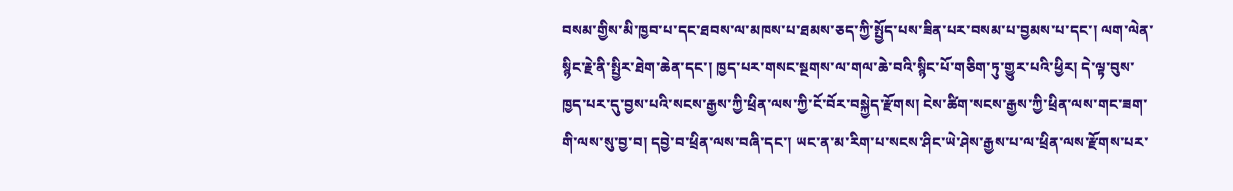བསམ་གྱིས་མི་ཁྱབ་པ་དང་ཐབས་ལ་མཁས་པ་ཐམས་ཅད་ཀྱི་སྤྱོད་པས་ཟིན་པར་བསམ་པ་བྱམས་པ་དང་། ལག་ལེན་སྙིང་རྗེ་ནི་སྤྱིར་ཐེག་ཆེན་དང་། ཁྱད་པར་གསང་སྔགས་ལ་གལ་ཆེ་བའི་སྙིང་པོ་གཅིག་ཏུ་གྱུར་པའི་ཕྱིར། དེ་ལྟ་བུས་ཁྱད་པར་དུ་བྱས་པའི་སངས་རྒྱས་ཀྱི་ཕྲིན་ལས་ཀྱི་ངོ་བོར་བསྐྱེད་རྫོགས། ངེས་ཚིག་སངས་རྒྱས་ཀྱི་ཕྲིན་ལས་གང་ཟག་གི་ལས་སུ་བྱ་བ། དབྱེ་བ་ཕྲིན་ལས་བཞི་དང་། ཡང་ན་མ་རིག་པ་སངས་ཤིང་ཡེ་ཤེས་རྒྱས་པ་ལ་ཕྲིན་ལས་རྫོགས་པར་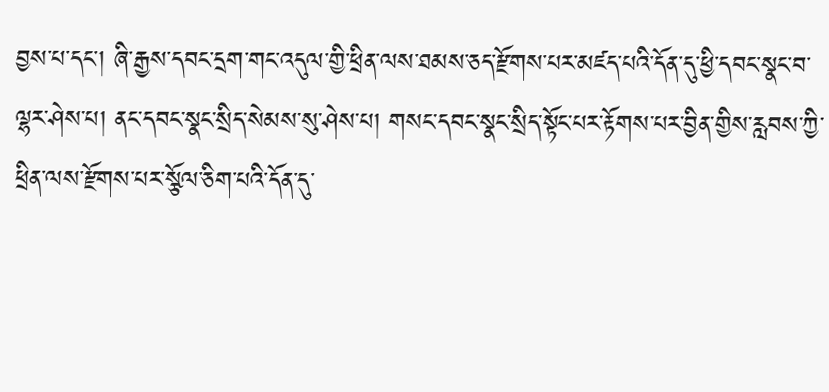བྱས་པ་དང་། ཞི་རྒྱས་དབང་དྲག་གང་འདུལ་གྱི་ཕྲིན་ལས་ཐམས་ཅད་རྫོགས་པར་མཛད་པའི་དོན་དུ་ཕྱི་དབང་སྣང་བ་ལྷར་ཤེས་པ། ནང་དབང་སྣང་སྲིད་སེམས་སུ་ཤེས་པ། གསང་དབང་སྣང་སྲིད་སྟོང་པར་རྟོགས་པར་བྱིན་གྱིས་རླབས་ཀྱི་ཕྲིན་ལས་རྫོགས་པར་སྩོལ་ཅིག་པའི་དོན་དུ་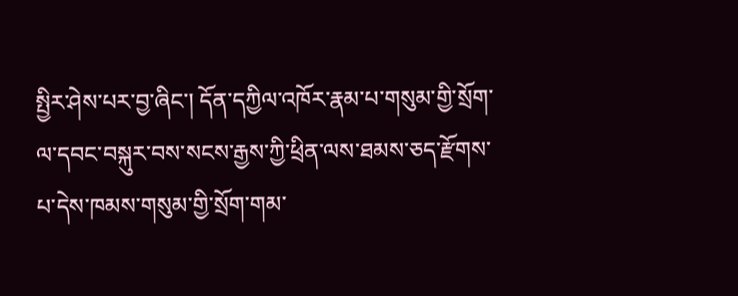སྤྱིར་ཤེས་པར་བྱ་ཞིང་། དོན་དཀྱིལ་འཁོར་རྣམ་པ་གསུམ་གྱི་སྲོག་ལ་དབང་བསྐུར་བས་སངས་རྒྱས་ཀྱི་ཕྲིན་ལས་ཐམས་ཅད་རྫོགས་པ་དེས་ཁམས་གསུམ་གྱི་སྲོག་གམ་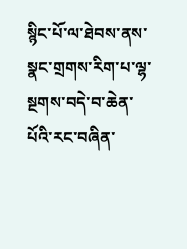སྙིང་པོ་ལ་ཐེབས་ནས་སྣང་གྲགས་རིག་པ་ལྷ་སྔགས་བདེ་བ་ཆེན་པོའི་རང་བཞིན་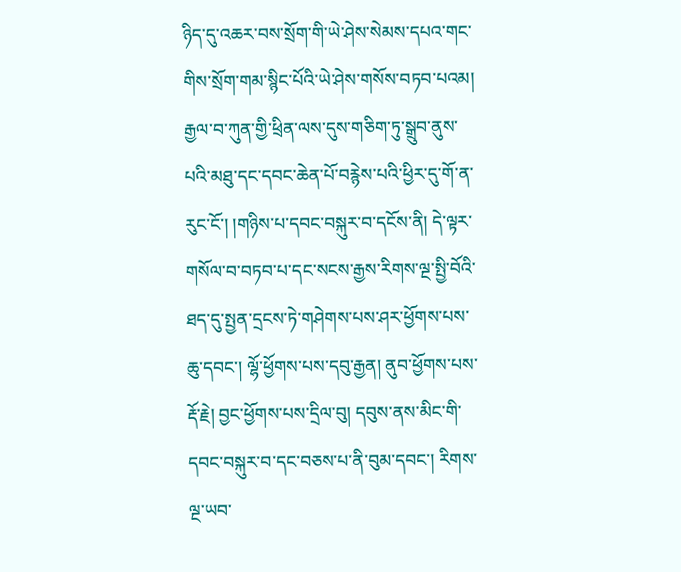ཉིད་དུ་འཆར་བས་སྲོག་གི་ཡེ་ཤེས་སེམས་དཔའ་གང་གིས་སྲོག་གམ་སྙིང་པོའི་ཡེ་ཤེས་གསོས་བཏབ་པའམ། རྒྱལ་བ་ཀུན་གྱི་ཕྲིན་ལས་དུས་གཅིག་ཏུ་སྒྲུབ་ནུས་པའི་མཐུ་དང་དབང་ཆེན་པོ་བརྙེས་པའི་ཕྱིར་དུ་གོ་ན་རུང་ངོ་། །གཉིས་པ་དབང་བསྐུར་བ་དངོས་ནི། དེ་ལྟར་གསོལ་བ་བཏབ་པ་དང་སངས་རྒྱས་རིགས་ལྔ་སྤྱི་བོའི་ཐད་དུ་སྤྱན་དྲངས་ཏེ་གཤེགས་པས་ཤར་ཕྱོགས་པས་ཆུ་དབང་། ལྷོ་ཕྱོགས་པས་དབུ་རྒྱན། ནུབ་ཕྱོགས་པས་རྡོ་རྗེ། བྱང་ཕྱོགས་པས་དྲིལ་བུ། དབུས་ནས་མིང་གི་དབང་བསྐུར་བ་དང་བཅས་པ་ནི་བུམ་དབང་། རིགས་ལྔ་ཡབ་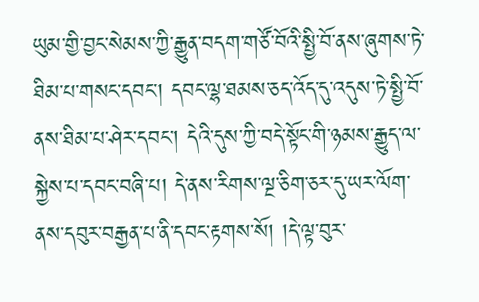ཡུམ་གྱི་བྱང་སེམས་ཀྱི་རྒྱུན་བདག་གཙོ་བོའི་སྤྱི་བོ་ནས་ཞུགས་ཏེ་ཐིམ་པ་གསང་དབང་། དབང་ལྷ་ཐམས་ཅད་འོད་དུ་འདུས་ཏེ་སྤྱི་བོ་ནས་ཐིམ་པ་ཤེར་དབང་། དེའི་དུས་ཀྱི་བདེ་སྟོང་གི་ཉམས་རྒྱུད་ལ་སྐྱེས་པ་དབང་བཞི་པ། དེ་ནས་རིགས་ལྔ་ཅིག་ཅར་དུ་ཡར་ལོག་ནས་དབུར་བརྒྱན་པ་ནི་དབང་རྟགས་སོ། །དེ་ལྟ་བུར་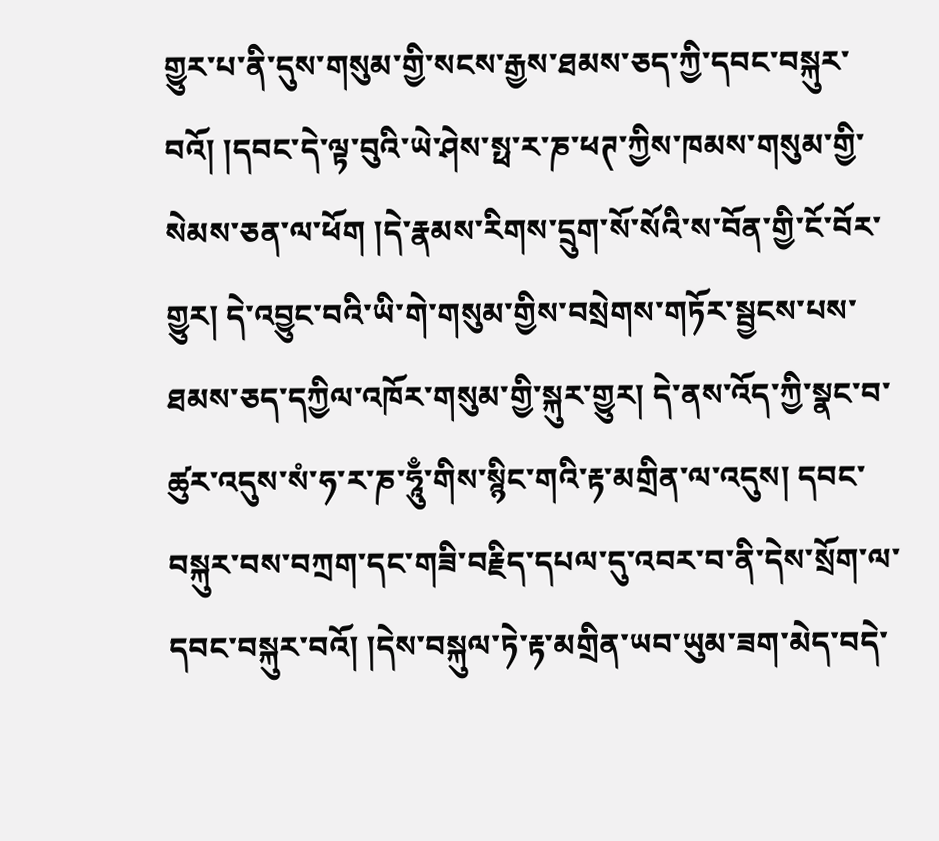གྱུར་པ་ནི་དུས་གསུམ་གྱི་སངས་རྒྱས་ཐམས་ཅད་ཀྱི་དབང་བསྐུར་བའོ། །དབང་དེ་ལྟ་བུའི་ཡེ་ཤེས་སྥ་ར་ཎ་ཕཊ་ཀྱིས་ཁམས་གསུམ་གྱི་སེམས་ཅན་ལ་ཕོག །དེ་རྣམས་རིགས་དྲུག་སོ་སོའི་ས་བོན་གྱི་ངོ་བོར་གྱུར། དེ་འབྱུང་བའི་ཡི་གེ་གསུམ་གྱིས་བསྲེགས་གཏོར་སྦྱངས་པས་ཐམས་ཅད་དཀྱིལ་འཁོར་གསུམ་གྱི་སྐུར་གྱུར། དེ་ནས་འོད་ཀྱི་སྣང་བ་ཚུར་འདུས་སཾ་ཧ་ར་ཎ་ཧཱུྃ་གིས་སྙིང་གའི་རྟ་མགྲིན་ལ་འདུས། དབང་བསྐུར་བས་བཀྲག་དང་གཟི་བརྗིད་དཔལ་དུ་འབར་བ་ནི་དེས་སྲོག་ལ་དབང་བསྐུར་བའོ། །དེས་བསྐུལ་ཏེ་རྟ་མགྲིན་ཡབ་ཡུམ་ཟག་མེད་བདེ་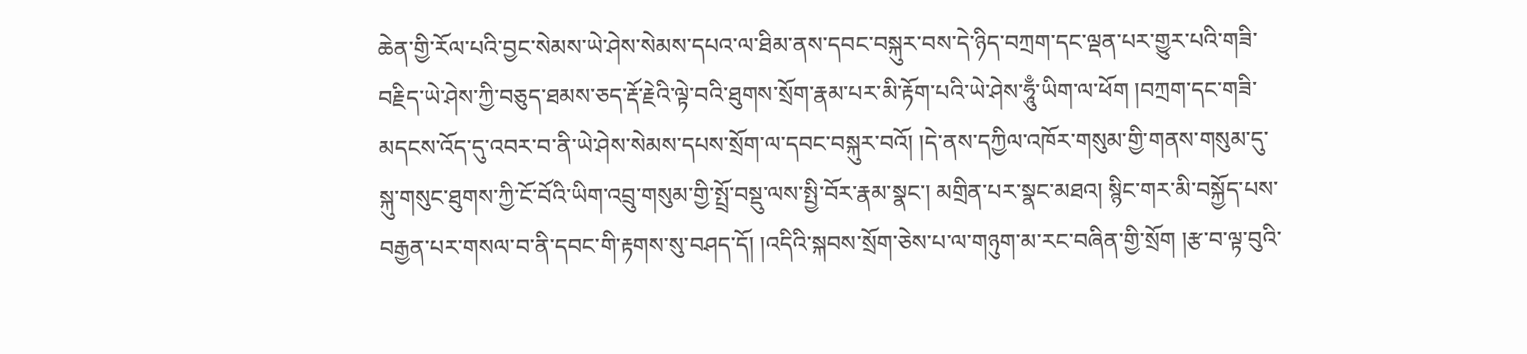ཆེན་གྱི་རོལ་པའི་བྱང་སེམས་ཡེ་ཤེས་སེམས་དཔའ་ལ་ཐིམ་ནས་དབང་བསྐུར་བས་དེ་ཉིད་བཀྲག་དང་ལྡན་པར་གྱུར་པའི་གཟི་བརྗིད་ཡེ་ཤེས་ཀྱི་བཅུད་ཐམས་ཅད་རྡོ་རྗེའི་ལྟེ་བའི་ཐུགས་སྲོག་རྣམ་པར་མི་རྟོག་པའི་ཡེ་ཤེས་ཧཱུྃ་ཡིག་ལ་ཕོག །བཀྲག་དང་གཟི་མདངས་འོད་དུ་འབར་བ་ནི་ཡེ་ཤེས་སེམས་དཔས་སྲོག་ལ་དབང་བསྐུར་བའོ། །དེ་ནས་དཀྱིལ་འཁོར་གསུམ་གྱི་གནས་གསུམ་དུ་སྐུ་གསུང་ཐུགས་ཀྱི་ངོ་བོའི་ཡིག་འབྲུ་གསུམ་གྱི་སྤྲོ་བསྡུ་ལས་སྤྱི་བོར་རྣམ་སྣང་། མགྲིན་པར་སྣང་མཐའ། སྙིང་གར་མི་བསྐྱོད་པས་བརྒྱན་པར་གསལ་བ་ནི་དབང་གི་རྟགས་སུ་བཤད་དོ། །འདིའི་སྐབས་སྲོག་ཅེས་པ་ལ་གཉུག་མ་རང་བཞིན་གྱི་སྲོག །རྩ་བ་ལྟ་བུའི་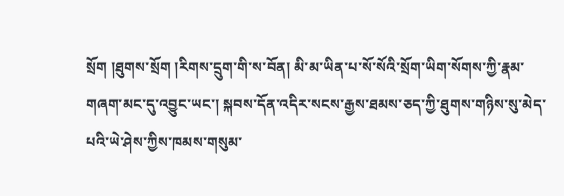སྲོག །ཐུགས་སྲོག །རིགས་དྲུག་གི་ས་བོན། མི་མ་ཡིན་པ་སོ་སོའི་སྲོག་ཡིག་སོགས་ཀྱི་རྣམ་གཞག་མང་དུ་འབྱུང་ཡང་། སྐབས་དོན་འདིར་སངས་རྒྱས་ཐམས་ཅད་ཀྱི་ཐུགས་གཉིས་སུ་མེད་པའི་ཡེ་ཤེས་ཀྱིས་ཁམས་གསུམ་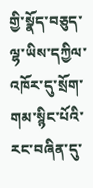གྱི་སྣོད་བཅུད་ལྷ་ཡིས་དཀྱིལ་འཁོར་དུ་སྲོག་གམ་སྙིང་པོའི་རང་བཞིན་དུ་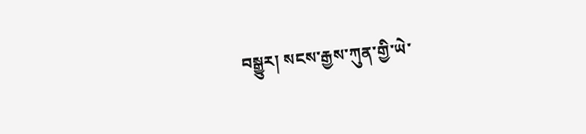བསྒྱུར། སངས་རྒྱས་ཀུན་གྱི་ཡེ་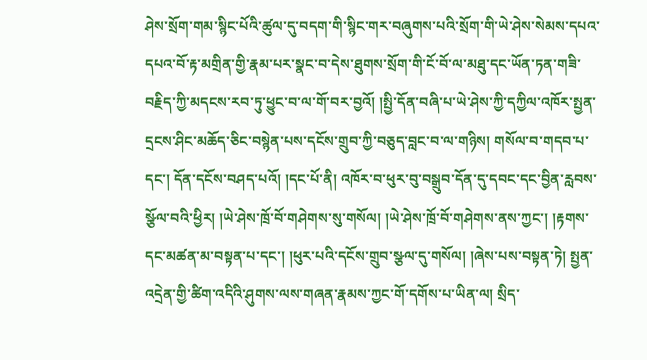ཤེས་སྲོག་གམ་སྙིང་པོའི་ཚུལ་དུ་བདག་གི་སྙིང་གར་བཞུགས་པའི་སྲོག་གི་ཡེ་ཤེས་སེམས་དཔའ་དཔའ་བོ་རྟ་མགྲིན་གྱི་རྣམ་པར་སྣང་བ་དེས་ཐུགས་སྲོག་གི་ངོ་བོ་ལ་མཐུ་དང་ཡོན་ཏན་གཟི་བརྗིད་ཀྱི་མདངས་རབ་ཏུ་ཕྱུང་བ་ལ་གོ་བར་བྱའོ། །སྤྱི་དོན་བཞི་པ་ཡེ་ཤེས་ཀྱི་དཀྱིལ་འཁོར་སྤྱན་དྲངས་ཤིང་མཆོད་ཅིང་བསྙེན་པས་དངོས་གྲུབ་ཀྱི་བཅུད་བླང་བ་ལ་གཉིས། གསོལ་བ་གདབ་པ་དང་། དོན་དངོས་བཤད་པའོ། །དང་པོ་ནི། འཁོར་བ་ཕུར་བུ་བསྒྲུབ་དོན་དུ་དབང་དང་བྱིན་རླབས་སྩོལ་བའི་ཕྱིར། །ཡེ་ཤེས་ཁྲོ་བོ་གཤེགས་སུ་གསོལ། །ཡེ་ཤེས་ཁྲོ་བོ་གཤེགས་ནས་ཀྱང་། །རྟགས་དང་མཚན་མ་བསྟན་པ་དང་། །ཕུར་པའི་དངོས་གྲུབ་སྩལ་དུ་གསོལ། །ཞེས་པས་བསྟན་ཏེ། སྤྱན་འདྲེན་གྱི་ཚིག་འདིའི་ཤུགས་ལས་གཞན་རྣམས་ཀྱང་གོ་དགོས་པ་ཡིན་ལ། སྲིད་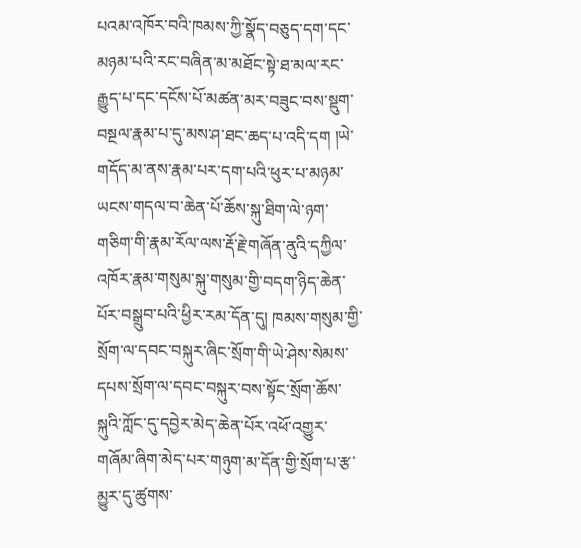པའམ་འཁོར་བའི་ཁམས་ཀྱི་སྣོད་བཅུད་དག་དང་མཉམ་པའི་རང་བཞིན་མ་མཐོང་སྟེ་ཐ་མལ་རང་རྒྱུད་པ་དང་དངོས་པོ་མཚན་མར་བཟུང་བས་སྡུག་བསྔལ་རྣམ་པ་དུ་མས་ཤ་ཐང་ཆད་པ་འདི་དག །ཡེ་གདོད་མ་ནས་རྣམ་པར་དག་པའི་ཕུར་པ་མཉམ་ཡངས་གདལ་བ་ཆེན་པོ་ཆོས་སྐུ་ཐིག་ལེ་ཉག་གཅིག་གི་རྣམ་རོལ་ལས་རྡོ་རྗེ་གཞོན་ནུའི་དཀྱིལ་འཁོར་རྣམ་གསུམ་སྐུ་གསུམ་གྱི་བདག་ཉིད་ཆེན་པོར་བསྒྲུབ་པའི་ཕྱིར་རམ་དོན་དུ། ཁམས་གསུམ་གྱི་སྲོག་ལ་དབང་བསྐུར་ཞིང་སྲོག་གི་ཡེ་ཤེས་སེམས་དཔས་སྲོག་ལ་དབང་བསྐུར་བས་སྟོང་སྲོག་ཆོས་སྐུའི་ཀློང་དུ་དབྱེར་མེད་ཆེན་པོར་འཕོ་འགྱུར་གཞོམ་ཞིག་མེད་པར་གཉུག་མ་དོན་གྱི་སྲོག་པ་རྩ་མྱུར་དུ་ཚུགས་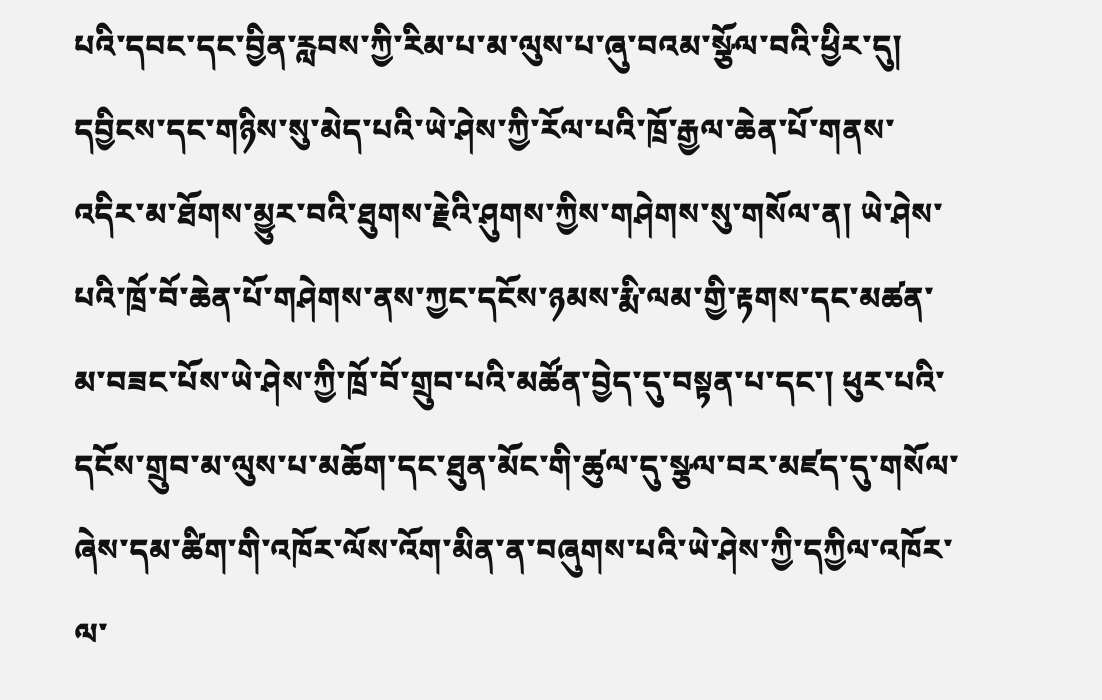པའི་དབང་དང་བྱིན་རླབས་ཀྱི་རིམ་པ་མ་ལུས་པ་ཞུ་བའམ་སྩོལ་བའི་ཕྱིར་དུ། དབྱིངས་དང་གཉིས་སུ་མེད་པའི་ཡེ་ཤེས་ཀྱི་རོལ་པའི་ཁྲོ་རྒྱལ་ཆེན་པོ་གནས་འདིར་མ་ཐོགས་མྱུར་བའི་ཐུགས་རྗེའི་ཤུགས་ཀྱིས་གཤེགས་སུ་གསོལ་ན། ཡེ་ཤེས་པའི་ཁྲོ་བོ་ཆེན་པོ་གཤེགས་ནས་ཀྱང་དངོས་ཉམས་རྨི་ལམ་གྱི་རྟགས་དང་མཚན་མ་བཟང་པོས་ཡེ་ཤེས་ཀྱི་ཁྲོ་བོ་གྲུབ་པའི་མཚོན་བྱེད་དུ་བསྟན་པ་དང་། ཕུར་པའི་དངོས་གྲུབ་མ་ལུས་པ་མཆོག་དང་ཐུན་མོང་གི་ཚུལ་དུ་སྩལ་བར་མཛད་དུ་གསོལ་ཞེས་དམ་ཚིག་གི་འཁོར་ལོས་འོག་མིན་ན་བཞུགས་པའི་ཡེ་ཤེས་ཀྱི་དཀྱིལ་འཁོར་ལ་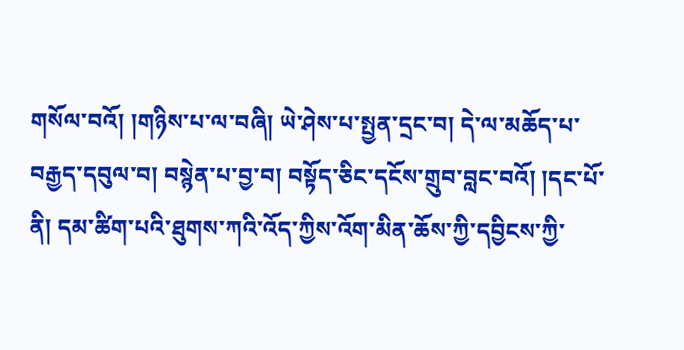གསོལ་བའོ། །གཉིས་པ་ལ་བཞི། ཡེ་ཤེས་པ་སྤྱན་དྲང་བ། དེ་ལ་མཆོད་པ་བརྒྱད་དབུལ་བ། བསྙེན་པ་བྱ་བ། བསྟོད་ཅིང་དངོས་གྲུབ་བླང་བའོ། །དང་པོ་ནི། དམ་ཚིག་པའི་ཐུགས་ཀའི་འོད་ཀྱིས་འོག་མིན་ཆོས་ཀྱི་དབྱིངས་ཀྱི་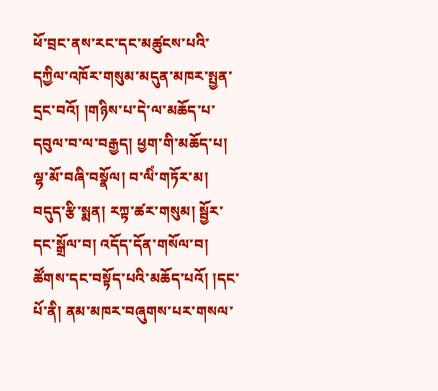ཕོ་བྲང་ནས་རང་དང་མཚུངས་པའི་དཀྱིལ་འཁོར་གསུམ་མདུན་མཁར་སྤྱན་དྲང་བའོ། །གཉིས་པ་དེ་ལ་མཆོད་པ་དབུལ་བ་ལ་བརྒྱད། ཕྱག་གི་མཆོད་པ། ལྷ་མོ་བཞི་བསྣོལ། བ་ལིཾ་གཏོར་མ། བདུད་རྩི་སྨན། རཀྟ་ཚར་གསུམ། སྦྱོར་དང་སྒྲོལ་བ། འདོད་དོན་གསོལ་བ། ཚོགས་དང་བསྟོད་པའི་མཆོད་པའོ། །དང་པོ་ནི། ནམ་མཁར་བཞུགས་པར་གསལ་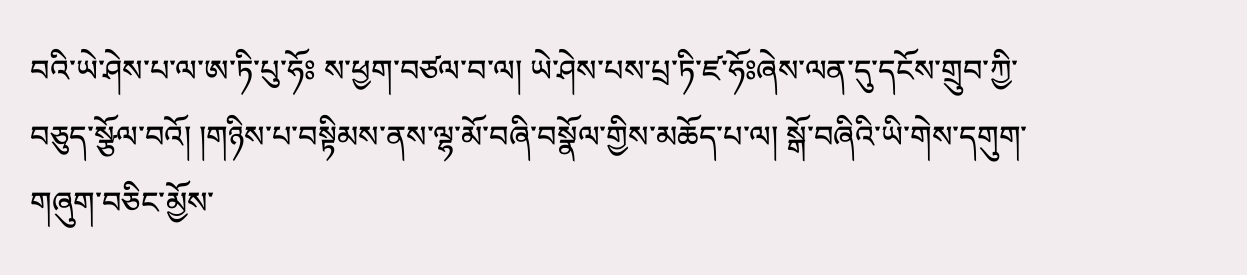བའི་ཡེ་ཤེས་པ་ལ་ཨ་ཏི་པུ་ཧོཿ ས་ཕྱག་བཙལ་བ་ལ། ཡེ་ཤེས་པས་པྲ་ཏི་ཛ་ཧོཿཞེས་ལན་དུ་དངོས་གྲུབ་ཀྱི་བཅུད་སྩོལ་བའོ། །གཉིས་པ་བསྟིམས་ནས་ལྷ་མོ་བཞི་བསྣོལ་གྱིས་མཆོད་པ་ལ། སྒོ་བཞིའི་ཡི་གེས་དགུག་གཞུག་བཅིང་མྱོས་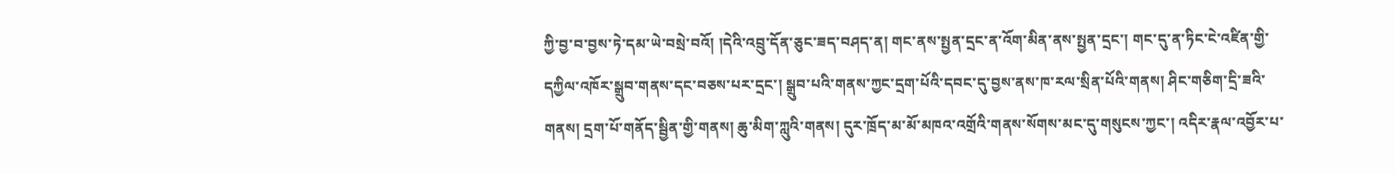ཀྱི་བྱ་བ་བྱས་ཏེ་དམ་ཡེ་བསྲེ་བའོ། །དེའི་འབྲུ་དོན་ཅུང་ཟད་བཤད་ན། གང་ནས་སྤྱན་དྲང་ན་འོག་མིན་ནས་སྤྱན་དྲང་། གང་དུ་ན་ཏིང་ངེ་འཛིན་གྱི་དཀྱིལ་འཁོར་སྒྲུབ་གནས་དང་བཅས་པར་དྲང་། སྒྲུབ་པའི་གནས་ཀྱང་དྲག་པོའི་དབང་དུ་བྱས་ནས་ཁ་རལ་སྲིན་པོའི་གནས། ཤིང་གཅིག་དྲི་ཟའི་གནས། དྲག་པོ་གནོད་སྦྱིན་གྱི་གནས། ཆུ་མིག་ཀླུའི་གནས། དུར་ཁྲོད་མ་མོ་མཁའ་འགྲོའི་གནས་སོགས་མང་དུ་གསུངས་ཀྱང་། འདིར་རྣལ་འབྱོར་པ་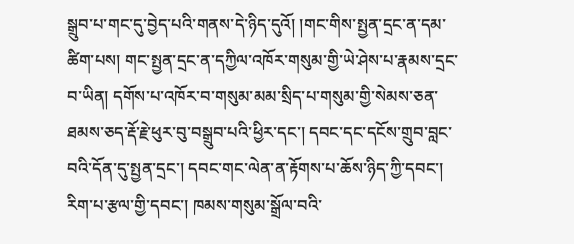སྒྲུབ་པ་གང་དུ་བྱེད་པའི་གནས་དེ་ཉིད་དུའོ། །གང་གིས་སྤྱན་དྲང་ན་དམ་ཚིག་པས། གང་སྤྱན་དྲང་ན་དཀྱིལ་འཁོར་གསུམ་གྱི་ཡེ་ཤེས་པ་རྣམས་དྲང་བ་ཡིན། དགོས་པ་འཁོར་བ་གསུམ་མམ་སྲིད་པ་གསུམ་གྱི་སེམས་ཅན་ཐམས་ཅད་རྡོ་རྗེ་ཕུར་བུ་བསྒྲུབ་པའི་ཕྱིར་དང་། དབང་དང་དངོས་གྲུབ་བླང་བའི་དོན་དུ་སྤྱན་དྲང་། དབང་གང་ལེན་ན་རྟོགས་པ་ཆོས་ཉིད་ཀྱི་དབང་། རིག་པ་རྩལ་གྱི་དབང་། ཁམས་གསུམ་སྒྲོལ་བའི་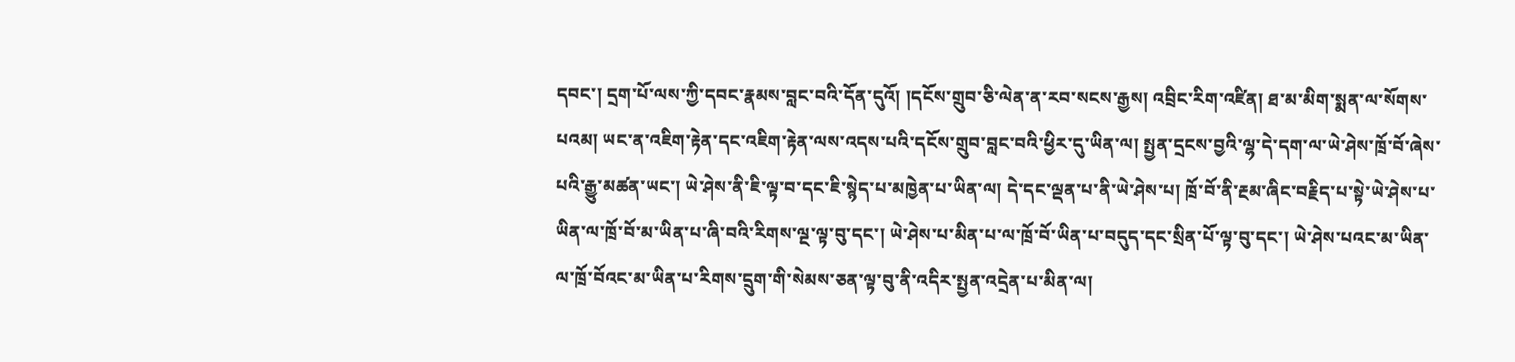དབང་། དྲག་པོ་ལས་ཀྱི་དབང་རྣམས་བླང་བའི་དོན་དུའོ། །དངོས་གྲུབ་ཅི་ལེན་ན་རབ་སངས་རྒྱས། འབྲིང་རིག་འཛིན། ཐ་མ་མིག་སྨན་ལ་སོགས་པའམ། ཡང་ན་འཇིག་རྟེན་དང་འཇིག་རྟེན་ལས་འདས་པའི་དངོས་གྲུབ་བླང་བའི་ཕྱིར་དུ་ཡིན་ལ། སྤྱན་དྲངས་བྱའི་ལྷ་དེ་དག་ལ་ཡེ་ཤེས་ཁྲོ་བོ་ཞེས་པའི་རྒྱུ་མཚན་ཡང་། ཡེ་ཤེས་ནི་ཇི་ལྟ་བ་དང་ཇི་སྙེད་པ་མཁྱེན་པ་ཡིན་ལ། དེ་དང་ལྡན་པ་ནི་ཡེ་ཤེས་པ། ཁྲོ་བོ་ནི་རྔམ་ཞིང་བརྗིད་པ་སྟེ་ཡེ་ཤེས་པ་ཡིན་ལ་ཁྲོ་བོ་མ་ཡིན་པ་ཞི་བའི་རིགས་ལྔ་ལྟ་བུ་དང་། ཡེ་ཤེས་པ་མིན་པ་ལ་ཁྲོ་བོ་ཡིན་པ་བདུད་དང་སྲིན་པོ་ལྟ་བུ་དང་། ཡེ་ཤེས་པའང་མ་ཡིན་ལ་ཁྲོ་བོའང་མ་ཡིན་པ་རིགས་དྲུག་གི་སེམས་ཅན་ལྟ་བུ་ནི་འདིར་སྤྱན་འདྲེན་པ་མིན་ལ།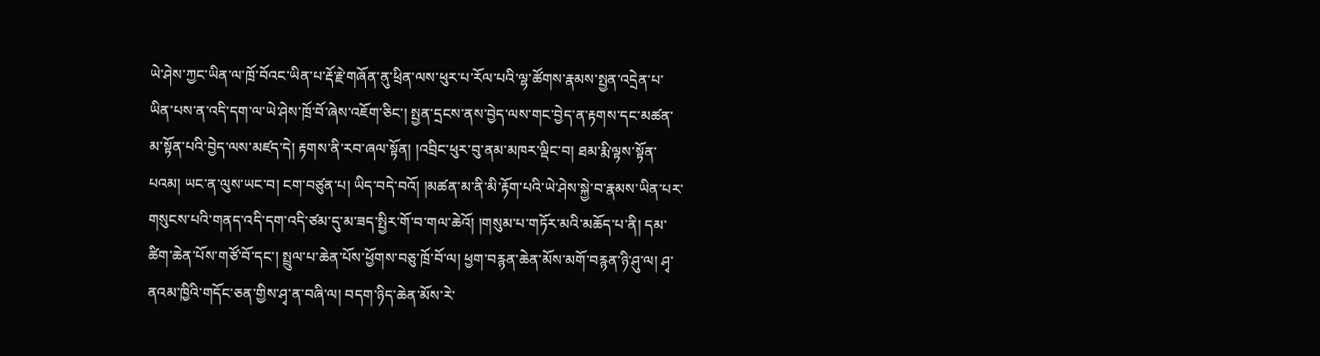ཡེ་ཤེས་ཀྱང་ཡིན་ལ་ཁྲོ་བོའང་ཡིན་པ་རྡོ་རྗེ་གཞོན་ནུ་ཕྲིན་ལས་ཕུར་པ་རོལ་པའི་ལྷ་ཚོགས་རྣམས་སྤྱན་འདྲེན་པ་ཡིན་པས་ན་འདི་དག་ལ་ཡེ་ཤེས་ཁྲོ་བོ་ཞེས་འཇོག་ཅིང་། སྤྱན་དྲངས་ནས་བྱེད་ལས་གང་བྱེད་ན་རྟགས་དང་མཚན་མ་སྟོན་པའི་བྱེད་ལས་མཛད་དེ། རྟགས་ནི་རབ་ཞལ་སྟོན། །འབྲིང་ཕུར་བུ་ནམ་མཁར་ལྡིང་བ། ཐམ་རྨི་ལྟས་སྟོན་པའམ། ཡང་ན་ལུས་ཡང་བ། ངག་བཙུན་པ། ཡིད་བདེ་བའོ། །མཚན་མ་ནི་མི་རྟོག་པའི་ཡེ་ཤེས་སྐྱེ་བ་རྣམས་ཡིན་པར་གསུངས་པའི་གནད་འདི་དག་འདི་ཙམ་དུ་མ་ཟད་སྤྱིར་གོ་བ་གལ་ཆེའོ། །གསུམ་པ་གཏོར་མའི་མཆོད་པ་ནི། དམ་ཚིག་ཆེན་པོས་གཙོ་བོ་དང་། སྤྲུལ་པ་ཆེན་པོས་ཕྱོགས་བཅུ་ཁྲོ་བོ་ལ། ཕྱག་བརྙན་ཆེན་མོས་མགོ་བརྙན་ཉི་ཤུ་ལ། ཤྭ་ནའམ་ཁྱིའི་གདོང་ཅན་གྱིས་ཤྭ་ན་བཞི་ལ། བདག་ཉིད་ཆེན་མོས་རེ་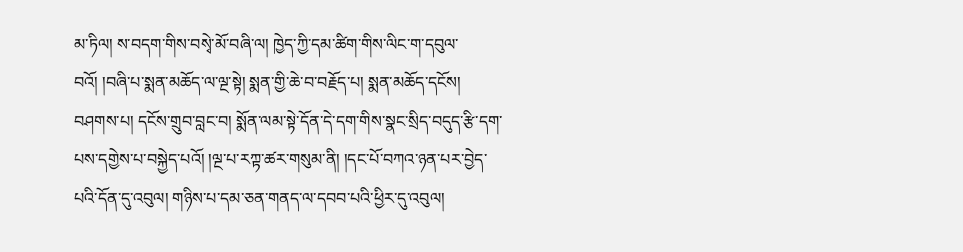མ་ཏིལ། ས་བདག་གིས་བསྭེ་མོ་བཞི་ལ། ཁྱེད་ཀྱི་དམ་ཚིག་གིས་ལིང་ག་དབུལ་བའོ། །བཞི་པ་སྨན་མཆོད་ལ་ལྔ་སྟེ། སྨན་གྱི་ཆེ་བ་བརྗོད་པ། སྨན་མཆོད་དངོས། བཤགས་པ། དངོས་གྲུབ་བླང་བ། སྨོན་ལམ་སྟེ་དོན་དེ་དག་གིས་སྣང་སྲིད་བདུད་རྩི་དག་པས་དགྱེས་པ་བསྐྱེད་པའོ། །ལྔ་པ་རཀྟ་ཚར་གསུམ་ནི། །དང་པོ་བཀའ་ཉན་པར་བྱེད་པའི་དོན་དུ་འབུལ། གཉིས་པ་དམ་ཅན་གནད་ལ་དབབ་པའི་ཕྱིར་དུ་འབུལ།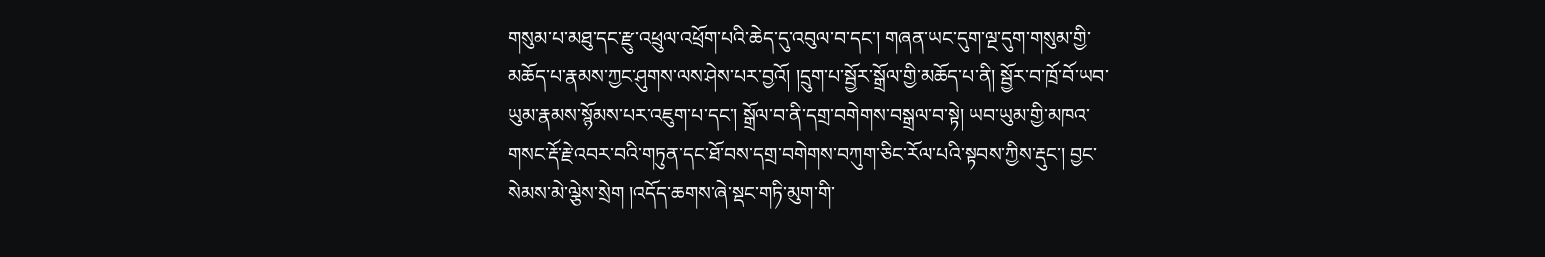གསུམ་པ་མཐུ་དང་རྫུ་འཕྲུལ་འཕྲོག་པའི་ཆེད་དུ་འབུལ་བ་དང་། གཞན་ཡང་དུག་ལྔ་དུག་གསུམ་གྱི་མཆོད་པ་རྣམས་ཀྱང་ཤུགས་ལས་ཤེས་པར་བྱའོ། །དྲུག་པ་སྦྱོར་སྒྲོལ་གྱི་མཆོད་པ་ནི། སྦྱོར་བ་ཁྲོ་བོ་ཡབ་ཡུམ་རྣམས་སྙོམས་པར་འཇུག་པ་དང་། སྒྲོལ་བ་ནི་དགྲ་བགེགས་བསྒྲལ་བ་སྟེ། ཡབ་ཡུམ་གྱི་མཁའ་གསང་རྡོ་རྗེ་འབར་བའི་གཏུན་དང་ཐོ་བས་དགྲ་བགེགས་བཀུག་ཅིང་རོལ་པའི་སྟབས་ཀྱིས་རྡུང་། བྱང་སེམས་མེ་ལྕེས་སྲེག །འདོད་ཆགས་ཞེ་སྡང་གཏི་མུག་གི་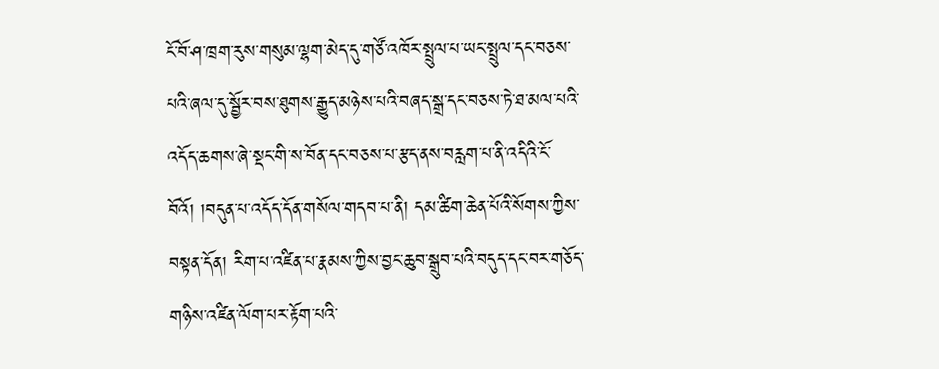ངོ་བོ་ཤ་ཁྲག་རུས་གསུམ་ལྷག་མེད་དུ་གཙོ་འཁོར་སྤྲུལ་པ་ཡང་སྤྲུལ་དང་བཅས་པའི་ཞལ་དུ་སྦྱོར་བས་ཐུགས་རྒྱུད་མཉེས་པའི་བཞད་སྒྲ་དང་བཅས་ཏེ་ཐ་མལ་པའི་འདོད་ཆགས་ཞེ་སྡང་གི་ས་བོན་དང་བཅས་པ་རྩད་ནས་བརླག་པ་ནི་འདིའི་ངོ་བོའོ། །བདུན་པ་འདོད་དོན་གསོལ་གདབ་པ་ནི། དམ་ཚིག་ཆེན་པོའི་སོགས་ཀྱིས་བསྟན་དོན། རིག་པ་འཛིན་པ་རྣམས་ཀྱིས་བྱང་ཆུབ་སྒྲུབ་པའི་བདུད་དང་བར་གཅོད་གཉིས་འཛིན་ལོག་པར་རྟོག་པའི་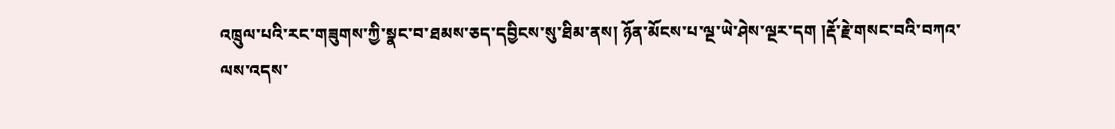འཁྲུལ་པའི་རང་གཟུགས་ཀྱི་སྣང་བ་ཐམས་ཅད་དབྱིངས་སུ་ཐིམ་ནས། ཉོན་མོངས་པ་ལྔ་ཡེ་ཤེས་ལྔར་དག །རྡོ་རྗེ་གསང་བའི་བཀའ་ལས་འདས་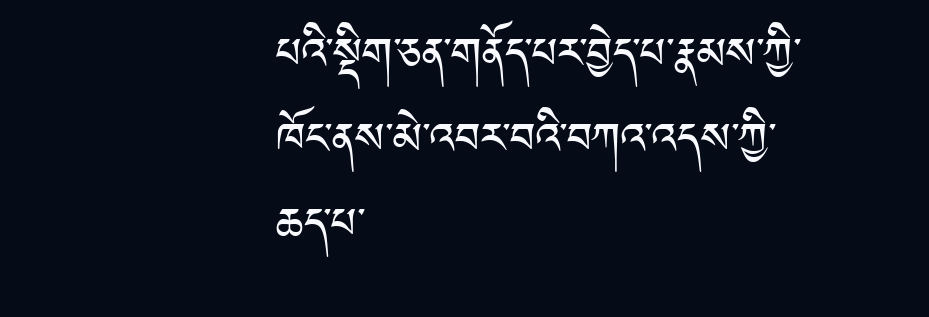པའི་སྡིག་ཅན་གནོད་པར་བྱེད་པ་རྣམས་ཀྱི་ཁོང་ནས་མེ་འབར་བའི་བཀའ་འདས་ཀྱི་ཆད་པ་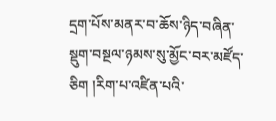དྲག་པོས་མནར་བ་ཆོས་ཉིད་བཞིན་སྡུག་བསྔལ་ཉམས་སུ་མྱོང་བར་མཛོད་ཅིག །རིག་པ་འཛིན་པའི་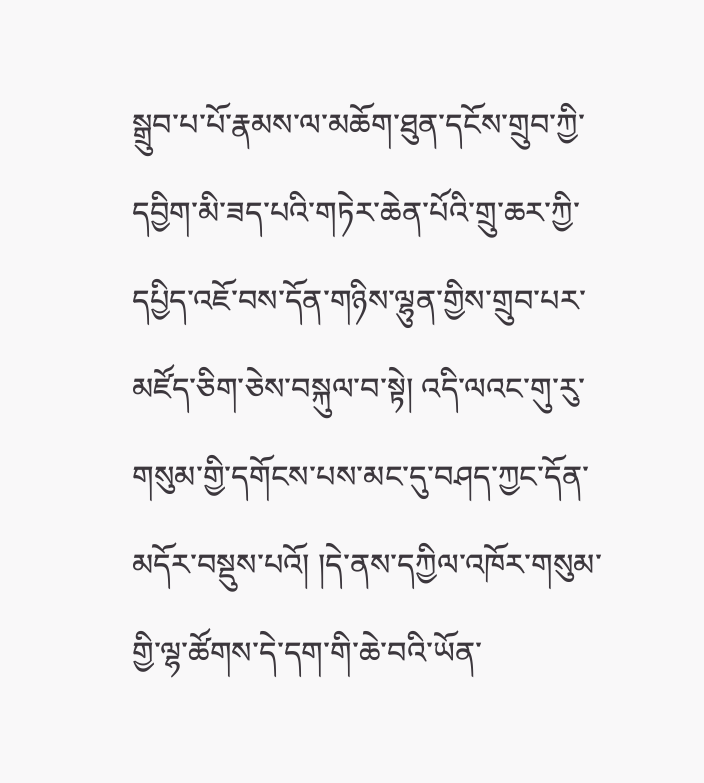སྒྲུབ་པ་པོ་རྣམས་ལ་མཆོག་ཐུན་དངོས་གྲུབ་ཀྱི་དབྱིག་མི་ཟད་པའི་གཏེར་ཆེན་པོའི་གྲུ་ཆར་ཀྱི་དཔྱིད་འཇོ་བས་དོན་གཉིས་ལྷུན་གྱིས་གྲུབ་པར་མཛོད་ཅིག་ཅེས་བསྐུལ་བ་སྟེ། འདི་ལའང་གུ་རུ་གསུམ་གྱི་དགོངས་པས་མང་དུ་བཤད་ཀྱང་དོན་མདོར་བསྡུས་པའོ། །དེ་ནས་དཀྱིལ་འཁོར་གསུམ་གྱི་ལྷ་ཚོགས་དེ་དག་གི་ཆེ་བའི་ཡོན་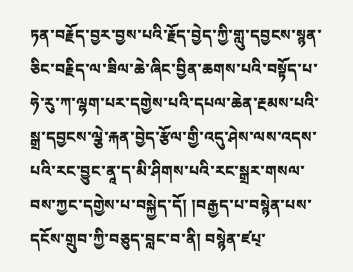ཏན་བརྗོད་བྱར་བྱས་པའི་རྗོད་བྱེད་ཀྱི་གླུ་དབྱངས་སྙན་ཅིང་བརྗིད་ལ་ཟིལ་ཆེ་ཞིང་བྱིན་ཆགས་པའི་བསྟོད་པ་ཧེ་རུ་ཀ་ལྷག་པར་དགྱེས་པའི་དཔལ་ཆེན་རྔམས་པའི་སྒྲ་དབྱངས་ལྕེ་རྐན་བྱེད་རྩོལ་གྱི་འདུ་ཤེས་ལས་འདས་པའི་རང་བྱུང་ནཱ་ད་མི་ཤིགས་པའི་རང་སྒྲར་གསལ་བས་ཀྱང་དགྱེས་པ་བསྐྱེད་དོ། །བརྒྱད་པ་བསྙེན་པས་དངོས་གྲུབ་ཀྱི་བཅུད་བླང་བ་ནི། བསྙེན་ཛཔ྄་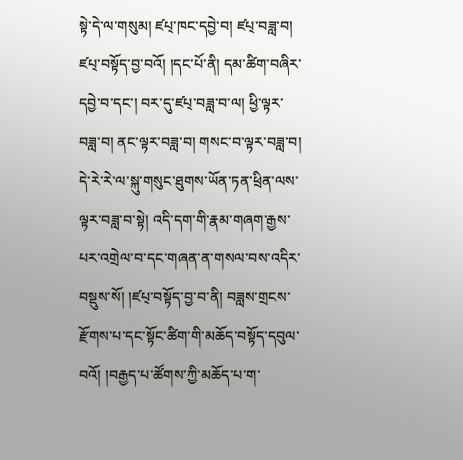སྟེ་དེ་ལ་གསུམ། ཛཔ྄་ཁང་དབྱེ་བ། ཛཔ྄་བཟླ་བ། ཛཔ྄་བསྟོད་བྱ་བའོ། །དང་པོ་ནི། དམ་ཚིག་བཞིར་དབྱེ་བ་དང་། བར་དུ་ཛཔ྄་བཟླ་བ་ལ། ཕྱི་ལྟར་བཟླ་བ། ནང་ལྟར་བཟླ་བ། གསང་བ་ལྟར་བཟླ་བ། དེ་རེ་རེ་ལ་སྐུ་གསུང་ཐུགས་ཡོན་ཏན་ཕྲིན་ལས་ལྟར་བཟླ་བ་སྟེ། འདི་དག་གི་རྣམ་གཞག་རྒྱས་པར་འགྲེལ་བ་དང་གཞན་ན་གསལ་བས་འདིར་བསྡུས་སོ། །ཛཔ྄་བསྟོད་བྱ་བ་ནི། བཟླས་གྲངས་རྫོགས་པ་དང་སྟོང་ཚིག་གི་མཆོད་བསྟོད་དབུལ་བའོ། །བརྒྱད་པ་ཚོགས་ཀྱི་མཆོད་པ་ག་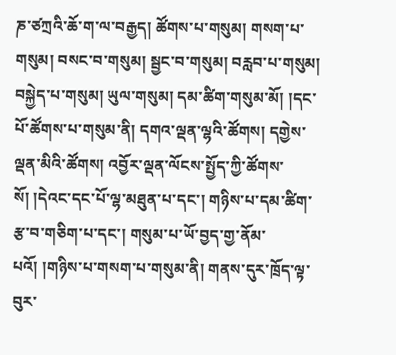ཎ་ཙཀྲའི་ཆོ་ག་ལ་བརྒྱད། ཚོགས་པ་གསུམ། གསག་པ་གསུམ། བསང་བ་གསུམ། སྦྱང་བ་གསུམ། བརླབ་པ་གསུམ། བསྐྱེད་པ་གསུམ། ཡུལ་གསུམ། དམ་ཚིག་གསུམ་མོ། །དང་པོ་ཚོགས་པ་གསུམ་ནི། དགའ་ལྡན་ལྷའི་ཚོགས། དགྱེས་ལྡན་མིའི་ཚོགས། འབྱོར་ལྡན་ལོངས་སྤྱོད་ཀྱི་ཚོགས་སོ། །དེའང་དང་པོ་ལྷ་མཐུན་པ་དང་། གཉིས་པ་དམ་ཚིག་རྩ་བ་གཅིག་པ་དང་། གསུམ་པ་ཡོ་བྱད་གྱ་ནོམ་པའོ། །གཉིས་པ་གསག་པ་གསུམ་ནི། གནས་དུར་ཁྲོད་ལྟ་བུར་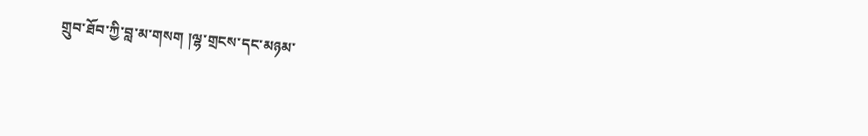གྲུབ་ཐོབ་ཀྱི་བླ་མ་གསག །ལྷ་གྲངས་དང་མཉམ་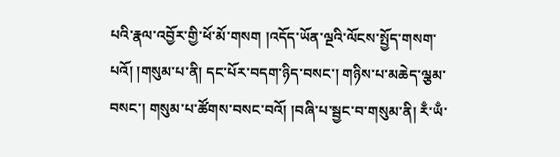པའི་རྣལ་འབྱོར་གྱི་ཕོ་མོ་གསག །འདོད་ཡོན་ལྔའི་ལོངས་སྤྱོད་གསག་པའོ། །གསུམ་པ་ནི། དང་པོར་བདག་ཉིད་བསང་། གཉིས་པ་མཆེད་ལྕམ་བསང་། གསུམ་པ་ཚོགས་བསང་བའོ། །བཞི་པ་སྦྱང་བ་གསུམ་ནི། རྃ་ཡྃ་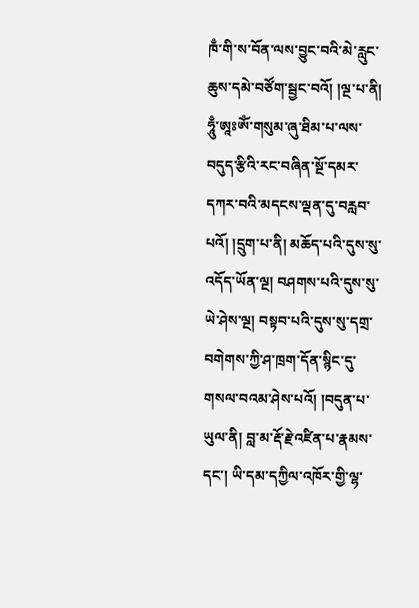ཁྃ་གི་ས་བོན་ལས་བྱུང་བའི་མེ་རླུང་ཆུས་དམེ་བཙོག་སྦྱང་བའོ། །ལྔ་པ་ནི། ཧཱུྃ་ཨཱཿༀ་གསུམ་ཞུ་ཐིམ་པ་ལས་བདུད་རྩིའི་རང་བཞིན་སྔོ་དམར་དཀར་བའི་མདངས་ལྡན་དུ་བརླབ་པའོ། །དྲུག་པ་ནི། མཆོད་པའི་དུས་སུ་འདོད་ཡོན་ལྔ། བཤགས་པའི་དུས་སུ་ཡེ་ཤེས་ལྔ། བསྟབ་པའི་དུས་སུ་དགྲ་བགེགས་ཀྱི་ཤ་ཁྲག་དོན་སྙིང་དུ་གསལ་བའམ་ཤེས་པའོ། །བདུན་པ་ཡུལ་ནི། བླ་མ་རྡོ་རྗེ་འཛིན་པ་རྣམས་དང་། ཡི་དམ་དཀྱིལ་འཁོར་གྱི་ལྷ་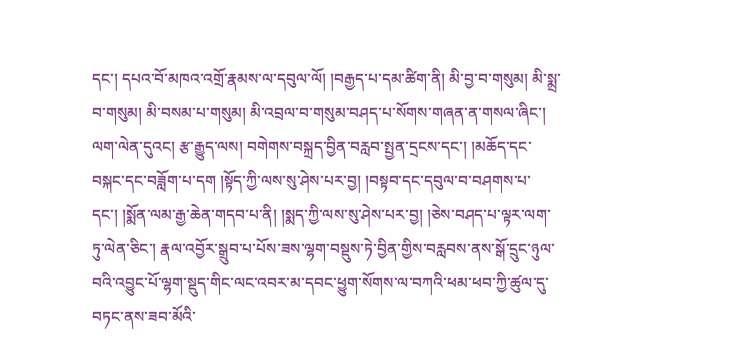དང་། དཔའ་བོ་མཁའ་འགྲོ་རྣམས་ལ་དབུལ་ལོ། །བརྒྱད་པ་དམ་ཚིག་ནི། མི་བྱ་བ་གསུམ། མི་སྨྲ་བ་གསུམ། མི་བསམ་པ་གསུམ། མི་འབྲལ་བ་གསུམ་བཤད་པ་སོགས་གཞན་ན་གསལ་ཞིང་། ལག་ལེན་དུའང། རྩ་རྒྱུད་ལས། བགེགས་བསྐྲད་བྱིན་བརླབ་སྤྱན་དྲངས་དང་། །མཆོད་དང་བསྐང་དང་བཟློག་པ་དག །སྟོད་ཀྱི་ལས་སུ་ཤེས་པར་བྱ། །བསྟབ་དང་དབུལ་བ་བཤགས་པ་དང་། །སྨོན་ལམ་རྒྱ་ཆེན་གདབ་པ་ནི། །སྨད་ཀྱི་ལས་སུ་ཤེས་པར་བྱ། །ཅེས་བཤད་པ་ལྟར་ལག་ཏུ་ལེན་ཅིང་། རྣལ་འབྱོར་སྒྲུབ་པ་པོས་ཟས་ལྷག་བསྡུས་ཏེ་བྱིན་གྱིས་བརླབས་ནས་སྒོ་དྲུང་ཉུལ་བའི་འབྱུང་པོ་ལྷག་སྡུད་གིང་ལང་འབར་མ་དབང་ཕྱུག་སོགས་ལ་བཀའི་ཕམ་ཕབ་ཀྱི་ཚུལ་དུ་བཏང་ནས་ཟབ་མོའི་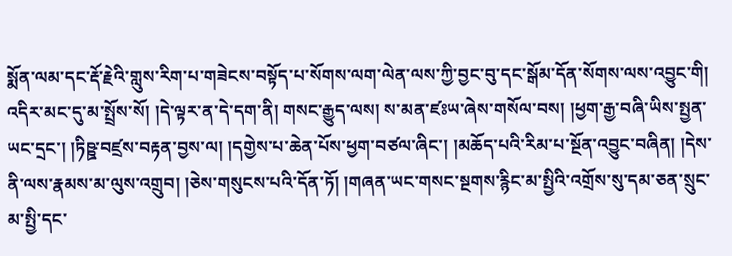སྨོན་ལམ་དང་རྡོ་རྗེའི་གླུས་རིག་པ་གཟེངས་བསྟོད་པ་སོགས་ལག་ལེན་ལས་ཀྱི་བྱང་བུ་དང་སྒོམ་དོན་སོགས་ལས་འབྱུང་གི། འདིར་མང་དུ་མ་སྤྲོས་སོ། །དེ་ལྟར་ན་དེ་དག་ནི། གསང་རྒྱུད་ལས། ས་མན་ཛཿཡ་ཞེས་གསོལ་བས། །ཕྱག་རྒྱ་བཞི་ཡིས་སྤྱན་ཡང་དྲང་། །ཏིཥྛ་བཛྲས་བརྟན་བྱས་ལ། །དགྱེས་པ་ཆེན་པོས་ཕྱག་བཙལ་ཞིང་། །མཆོད་པའི་རིམ་པ་སྔོན་འབྱུང་བཞིན། །དེས་ནི་ལས་རྣམས་མ་ལུས་འགྲུབ། །ཅེས་གསུངས་པའི་དོན་ཏོ། །གཞན་ཡང་གསང་སྔགས་རྙིང་མ་སྤྱིའི་འགྲོས་སུ་དམ་ཅན་སྲུང་མ་སྤྱི་དང་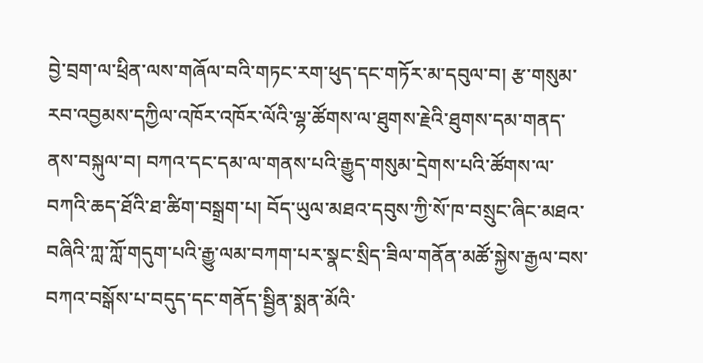བྱེ་བྲག་ལ་ཕྲིན་ལས་གཞོལ་བའི་གཏང་རག་ཕུད་དང་གཏོར་མ་དབུལ་བ། རྩ་གསུམ་རབ་འབྱམས་དཀྱིལ་འཁོར་འཁོར་ལོའི་ལྷ་ཚོགས་ལ་ཐུགས་རྗེའི་ཐུགས་དམ་གནད་ནས་བསྐུལ་བ། བཀའ་དང་དམ་ལ་གནས་པའི་རྒྱུད་གསུམ་དྲེགས་པའི་ཚོགས་ལ་བཀའི་ཆད་ཐོའི་ཐ་ཚིག་བསྒྲག་པ། བོད་ཡུལ་མཐའ་དབུས་ཀྱི་སོ་ཁ་བསྲུང་ཞིང་མཐའ་བཞིའི་ཀླ་ཀློ་གདུག་པའི་རྒྱུ་ལམ་བཀག་པར་སྣང་སྲིད་ཟིལ་གནོན་མཚོ་སྐྱེས་རྒྱལ་བས་བཀའ་བསྒོས་པ་བདུད་དང་གནོད་སྦྱིན་སྨན་མོའི་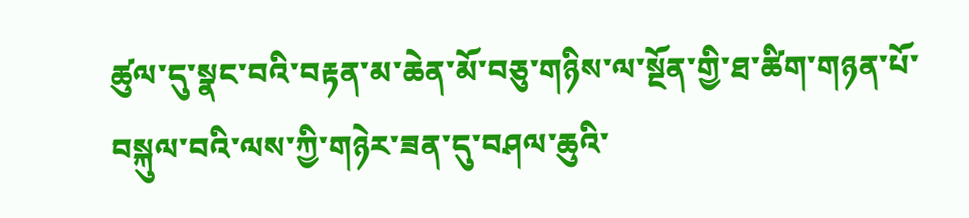ཚུལ་དུ་སྣང་བའི་བརྟན་མ་ཆེན་མོ་བཅུ་གཉིས་ལ་སྔོན་གྱི་ཐ་ཚིག་གཉན་པོ་བསྐུལ་བའི་ལས་ཀྱི་གཉེར་ཟན་དུ་བཤལ་ཆུའི་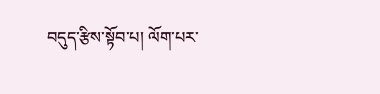བདུད་རྩིས་སྟོབ་པ། ལོག་པར་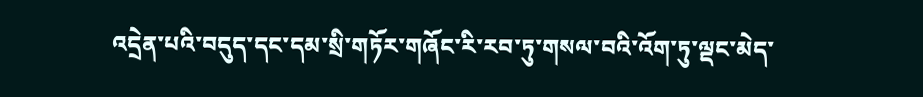འདྲེན་པའི་བདུད་དང་དམ་སྲི་གཏོར་གཞོང་རི་རབ་ཏུ་གསལ་བའི་འོག་ཏུ་ལྡང་མེད་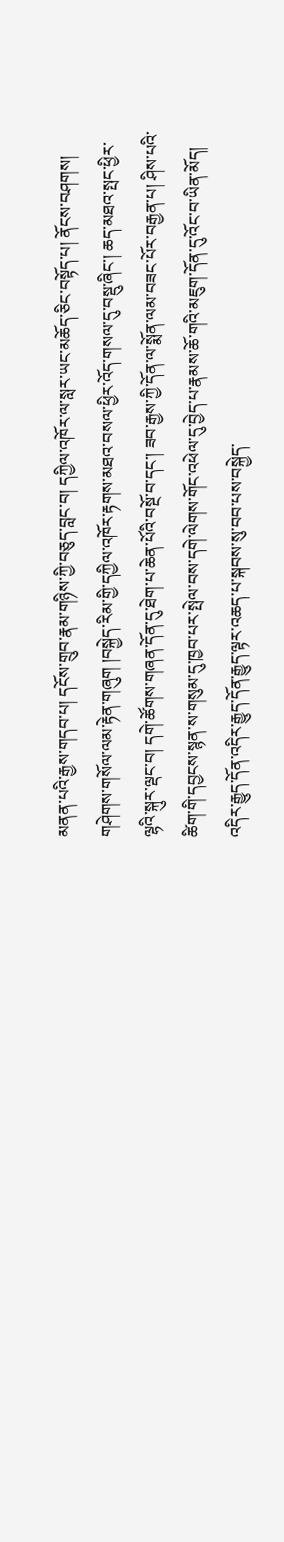མནན་པའི་རྒྱས་གདབ་པ། དངོས་གྲུབ་རྣམ་གཉིས་ཀྱི་བཅུད་བླང་བ། དཀྱིལ་འཁོར་ལ་སླར་ཡང་མཆོད་ཅིང་བསྟོད་པ། ནོངས་བཤགས། གཤེགས་གསོལ་ལམ་རྟེན་གཞུག །བསྐྱེད་རིམ་གྱི་དཀྱིལ་འཁོར་རྟགས་མཐའ་བསལ་ཕྱིར་འོད་གསལ་དུ་བསྡུ་ཞིང་། ཆད་མཐའ་སྤང་ཕྱིར་ལྷའི་སྐུར་ལྡང་བ། དགེ་ཚོགས་གཞན་དོན་དུ་ཐེག་པ་ཆེན་པོའི་བསྔོ་བ་དང་། ཟབ་རྒྱས་ཀྱི་དོན་ལ་སྨོན་ལམ་བཟང་པོར་བརྒྱན་པ། ཤིས་པའི་ཚིག་གི་དབྱངས་སྙན་ས་གསུམ་དུ་ཁྱབ་པར་སྤེལ་བས་དགེ་ལེགས་གོང་འཕེལ་དུ་བྱེད་པ་རྣམས་ཆོ་གའི་མཇུག་དོན་དུ་འོང་བ་ཡིན་མོད། འདིར་རྒྱུད་དོན་འདིར་རྒྱུད་དོན་རྒྱུད་ལྟར་འཆད་པ་སྐབས་སུ་བབ་པས་བསྐྱེད་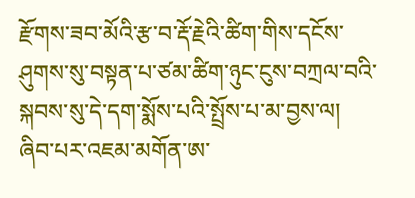རྫོགས་ཟབ་མོའི་རྩ་བ་རྡོ་རྗེའི་ཚིག་གིས་དངོས་ཤུགས་སུ་བསྟན་པ་ཙམ་ཚིག་ཉུང་ངུས་བཀྲལ་བའི་སྐབས་སུ་དེ་དག་སྨོས་པའི་སྤྲོས་པ་མ་བྱས་ལ། ཞིབ་པར་འཇམ་མགོན་ཨ་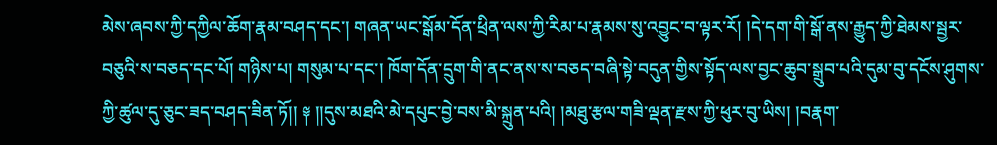མེས་ཞབས་ཀྱི་དཀྱིལ་ཆོག་རྣམ་བཤད་དང་། གཞན་ཡང་སྒོམ་དོན་ཕྲིན་ལས་ཀྱི་རིམ་པ་རྣམས་སུ་འབྱུང་བ་ལྟར་རོ། །དེ་དག་གི་སྒོ་ནས་རྒྱུད་ཀྱི་ཐེམས་སྦྱར་བཅུའི་ས་བཅད་དང་པོ། གཉིས་པ། གསུམ་པ་དང་། ཁོག་དོན་དྲུག་གི་ནང་ནས་ས་བཅད་བཞི་སྟེ་བདུན་གྱིས་སྟོད་ལས་བྱང་ཆུབ་སྒྲུབ་པའི་དུམ་བུ་དངོས་ཤུགས་ཀྱི་ཚུལ་དུ་ཅུང་ཟད་བཤད་ཟིན་ཏོ།། ༈ །།དུས་མཐའི་མེ་དཔུང་བྱེ་བས་མི་སྐྲུན་པའི། །མཐུ་རྩལ་གཟི་ལྡན་རྫས་ཀྱི་ཕུར་བུ་ཡིས། །བརྣག་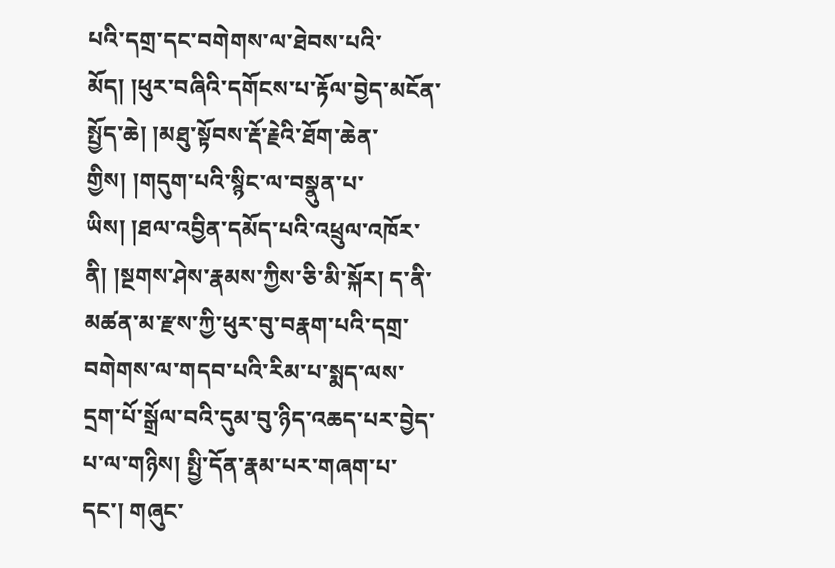པའི་དགྲ་དང་བགེགས་ལ་ཐེབས་པའི་མོད། །ཕུར་བཞིའི་དགོངས་པ་རྟོལ་བྱེད་མངོན་སྤྱོད་ཆེ། །མཐུ་སྟོབས་རྡོ་རྗེའི་ཐོག་ཆེན་གྱིས། །གདུག་པའི་སྙིང་ལ་བསྣུན་པ་ཡིས། །ཐལ་འབྱིན་དམོད་པའི་འཕྲུལ་འཁོར་ནི། །སྔགས་ཤེས་རྣམས་ཀྱིས་ཅི་མི་སྐོར། ད་ནི་མཚན་མ་རྫས་ཀྱི་ཕུར་བུ་བརྣག་པའི་དགྲ་བགེགས་ལ་གདབ་པའི་རིམ་པ་སྨད་ལས་དྲག་པོ་སྒྲོལ་བའི་དུམ་བུ་ཉིད་འཆད་པར་བྱེད་པ་ལ་གཉིས། སྤྱི་དོན་རྣམ་པར་གཞག་པ་དང་། གཞུང་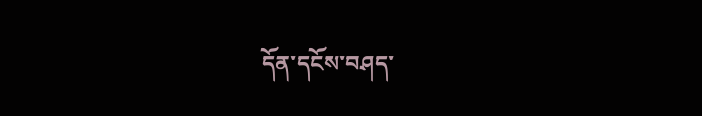དོན་དངོས་བཤད་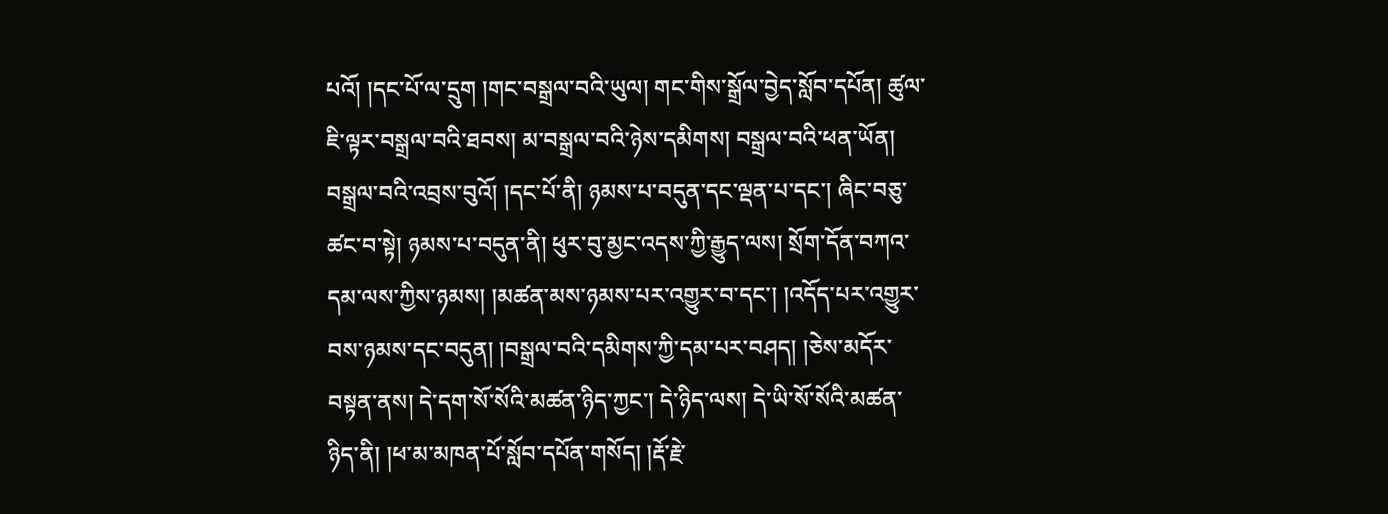པའོ། །དང་པོ་ལ་དྲུག །གང་བསྒྲལ་བའི་ཡུལ། གང་གིས་སྒྲོལ་བྱེད་སློབ་དཔོན། ཚུལ་ཇི་ལྟར་བསྒྲལ་བའི་ཐབས། མ་བསྒྲལ་བའི་ཉེས་དམིགས། བསྒྲལ་བའི་ཕན་ཡོན། བསྒྲལ་བའི་འབྲས་བུའོ། །དང་པོ་ནི། ཉམས་པ་བདུན་དང་ལྡན་པ་དང་། ཞིང་བཅུ་ཚང་བ་སྟེ། ཉམས་པ་བདུན་ནི། ཕུར་བུ་མྱང་འདས་ཀྱི་རྒྱུད་ལས། སྲོག་དོན་བཀའ་དམ་ལས་ཀྱིས་ཉམས། །མཚན་མས་ཉམས་པར་འགྱུར་བ་དང་། །འདོད་པར་འགྱུར་བས་ཉམས་དང་བདུན། །བསྒྲལ་བའི་དམིགས་ཀྱི་དམ་པར་བཤད། །ཅེས་མདོར་བསྟན་ནས། དེ་དག་སོ་སོའི་མཚན་ཉིད་ཀྱང་། དེ་ཉིད་ལས། དེ་ཡི་སོ་སོའི་མཚན་ཉིད་ནི། །ཕ་མ་མཁན་པོ་སློབ་དཔོན་གསོད། །རྡོ་རྗེ་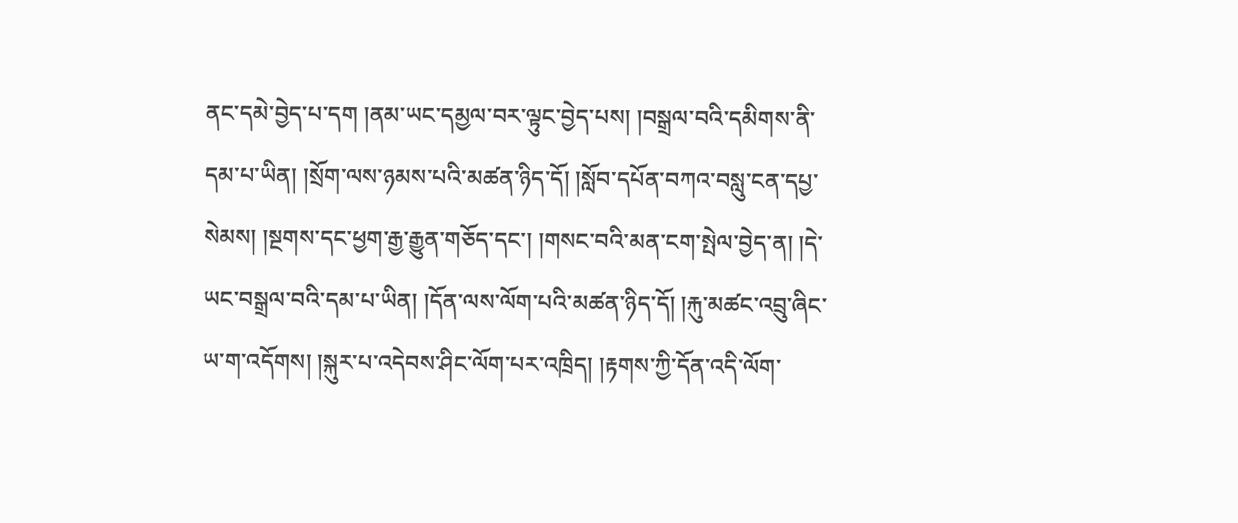ནང་དམེ་བྱེད་པ་དག །ནམ་ཡང་དམྱལ་བར་ལྟུང་བྱེད་པས། །བསྒྲལ་བའི་དམིགས་ནི་དམ་པ་ཡིན། །སྲོག་ལས་ཉམས་པའི་མཚན་ཉིད་དོ། །སློབ་དཔོན་བཀའ་བསླུ་ངན་དཔྱ་སེམས། །སྔགས་དང་ཕྱག་རྒྱ་རྒྱུན་གཅོད་དང་། །གསང་བའི་མན་ངག་སྤེལ་བྱེད་ན། །དེ་ཡང་བསྒྲལ་བའི་དམ་པ་ཡིན། །དོན་ལས་ལོག་པའི་མཚན་ཉིད་དོ། །རྐུ་མཚང་འབྲུ་ཞིང་ཡ་ག་འདོགས། །སྐུར་པ་འདེབས་ཤིང་ལོག་པར་འཁྲིད། །རྟགས་ཀྱི་དོན་འདི་ལོག་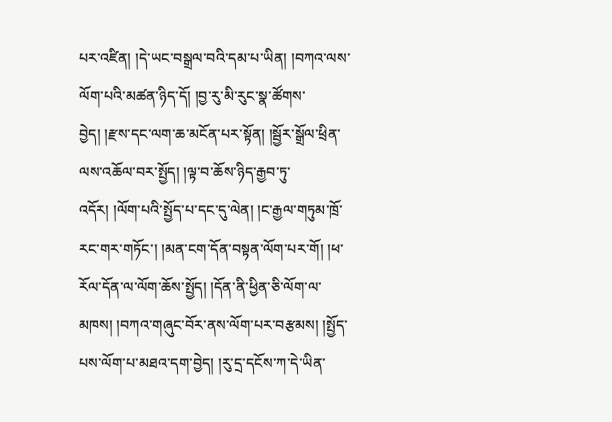པར་འཛིན། །དེ་ཡང་བསྒྲལ་བའི་དམ་པ་ཡིན། །བཀའ་ལས་ལོག་པའི་མཚན་ཉིད་དོ། །བྱ་རུ་མི་རུང་སྣ་ཚོགས་བྱེད། །རྫས་དང་ལག་ཆ་མངོན་པར་སྟོན། །སྦྱོར་སྒྲོལ་ཕྲིན་ལས་འཆོལ་བར་སྤྱོད། །ལྟ་བ་ཆོས་ཉིད་རྒྱབ་ཏུ་འདོར། །ལོག་པའི་སྤྱོད་པ་དང་དུ་ལེན། །ང་རྒྱལ་གཏུམ་ཁྲོ་རང་གར་གཏོང་། །མན་ངག་དོན་བསྟན་ལོག་པར་གོ། །ཕ་རོལ་དོན་ལ་ལོག་ཆོས་སྤྱོད། །དོན་ནི་ཕྱིན་ཅི་ལོག་ལ་མཁས། །བཀའ་གཞུང་བོར་ནས་ལོག་པར་བརྩམས། །སྤྱོད་པས་ལོག་པ་མཐའ་དག་བྱེད། །རུ་དྲ་དངོས་ཀ་དེ་ཡིན་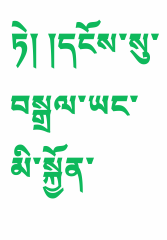ཏེ། །དངོས་སུ་བསྒྲལ་ཡང་མི་སྐྱོན་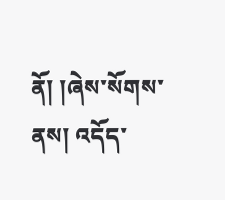ནོ། །ཞེས་སོགས་ནས། འདོད་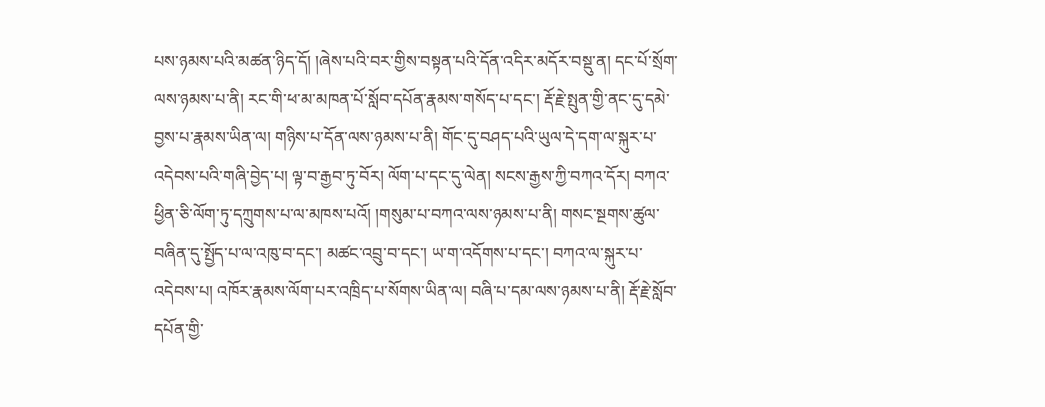པས་ཉམས་པའི་མཚན་ཉིད་དོ། །ཞེས་པའི་བར་གྱིས་བསྟན་པའི་དོན་འདིར་མདོར་བསྡུ་ན། དང་པོ་སྲོག་ལས་ཉམས་པ་ནི། རང་གི་ཕ་མ་མཁན་པོ་སློབ་དཔོན་རྣམས་གསོད་པ་དང་། རྡོ་རྗེ་སྤུན་གྱི་ནང་དུ་དམེ་བྱས་པ་རྣམས་ཡིན་ལ། གཉིས་པ་དོན་ལས་ཉམས་པ་ནི། གོང་དུ་བཤད་པའི་ཡུལ་དེ་དག་ལ་སྐུར་པ་འདེབས་པའི་གཞི་བྱེད་པ། ལྟ་བ་རྒྱབ་ཏུ་བོར། ལོག་པ་དང་དུ་ལེན། སངས་རྒྱས་ཀྱི་བཀའ་དོར། བཀའ་ཕྱིན་ཅི་ལོག་ཏུ་དཀྲུགས་པ་ལ་མཁས་པའོ། །གསུམ་པ་བཀའ་ལས་ཉམས་པ་ནི། གསང་སྔགས་ཚུལ་བཞིན་དུ་སྤྱོད་པ་ལ་འཁུ་བ་དང་། མཚང་འབྲུ་བ་དང་། ཡ་ག་འདོགས་པ་དང་། བཀའ་ལ་སྐུར་པ་འདེབས་པ། འཁོར་རྣམས་ལོག་པར་འཁྲིད་པ་སོགས་ཡིན་ལ། བཞི་པ་དམ་ལས་ཉམས་པ་ནི། རྡོ་རྗེ་སློབ་དཔོན་གྱི་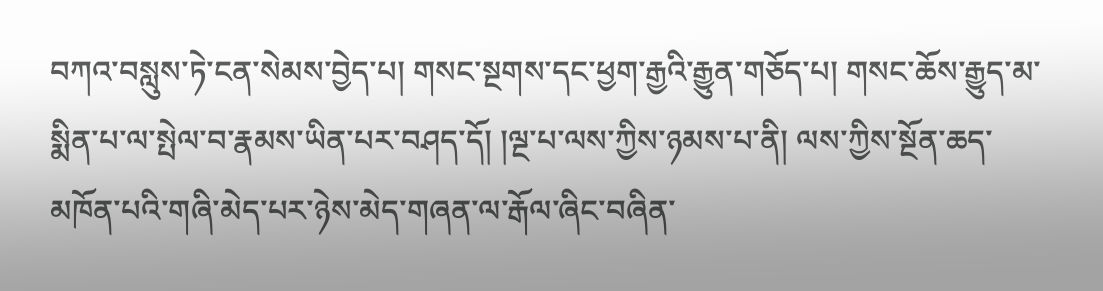བཀའ་བསླུས་ཏེ་ངན་སེམས་བྱེད་པ། གསང་སྔགས་དང་ཕྱག་རྒྱའི་རྒྱུན་གཅོད་པ། གསང་ཆོས་རྒྱུད་མ་སྨིན་པ་ལ་སྤེལ་བ་རྣམས་ཡིན་པར་བཤད་དོ། །ལྔ་པ་ལས་ཀྱིས་ཉམས་པ་ནི། ལས་ཀྱིས་སྔོན་ཆད་མཁོན་པའི་གཞི་མེད་པར་ཉེས་མེད་གཞན་ལ་རྒོལ་ཞིང་བཞིན་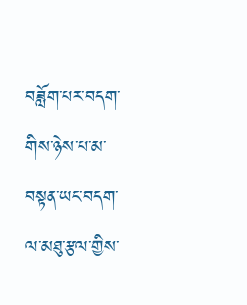བཟློག་པར་བདག་གིས་ཉེས་པ་མ་བསྟན་ཡང་བདག་ལ་མཐུ་རྩལ་གྱིས་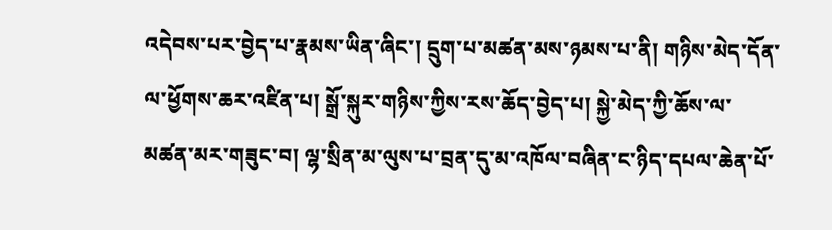འདེབས་པར་བྱེད་པ་རྣམས་ཡིན་ཞིང་། དྲུག་པ་མཚན་མས་ཉམས་པ་ནི། གཉིས་མེད་དོན་ལ་ཕྱོགས་ཆར་འཛིན་པ། སྒྲོ་སྐུར་གཉིས་ཀྱིས་རས་ཆོད་བྱེད་པ། སྐྱེ་མེད་ཀྱི་ཆོས་ལ་མཚན་མར་གཟུང་བ། ལྷ་སྲིན་མ་ལུས་པ་བྲན་དུ་མ་འཁོལ་བཞིན་ང་ཉིད་དཔལ་ཆེན་པོ་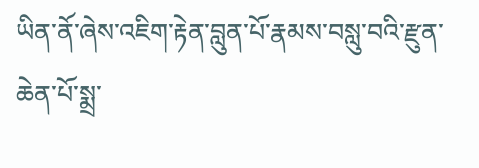ཡིན་ནོ་ཞེས་འཇིག་རྟེན་བླུན་པོ་རྣམས་བསླུ་བའི་རྫུན་ཆེན་པོ་སྨྲ་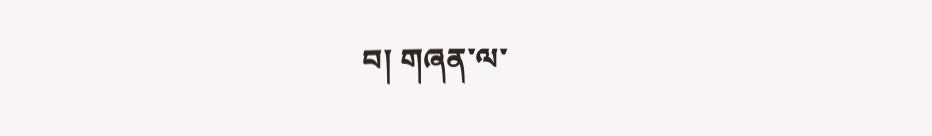བ། གཞན་ལ་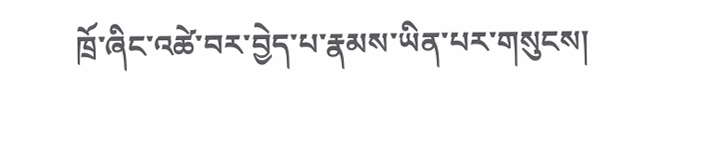ཁྲོ་ཞིང་འཚེ་བར་བྱེད་པ་རྣམས་ཡིན་པར་གསུངས།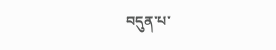བདུན་པ་